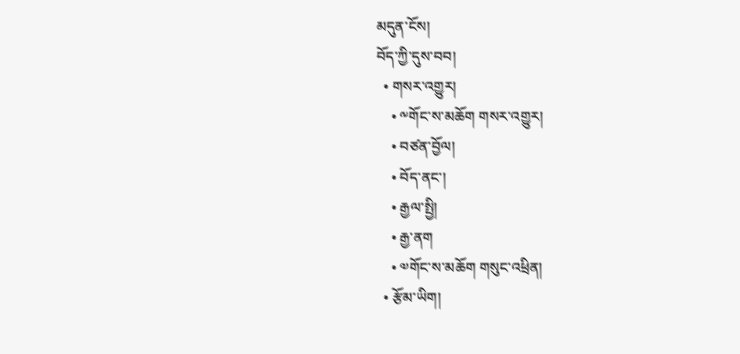མདུན་ངོས།
བོད་ཀྱི་དུས་བབ།
  • གསར་འགྱུར།
    • ༸གོང་ས་མཆོག གསར་འགྱུར།
    • བཙན་བྱོལ།
    • བོད་ནང་།
    • རྒྱལ་སྤྱི།
    • རྒྱ་ནག
    • ༧གོང་ས་མཆོག གསུང་འཕྲིན།
  • རྩོམ་ཡིག།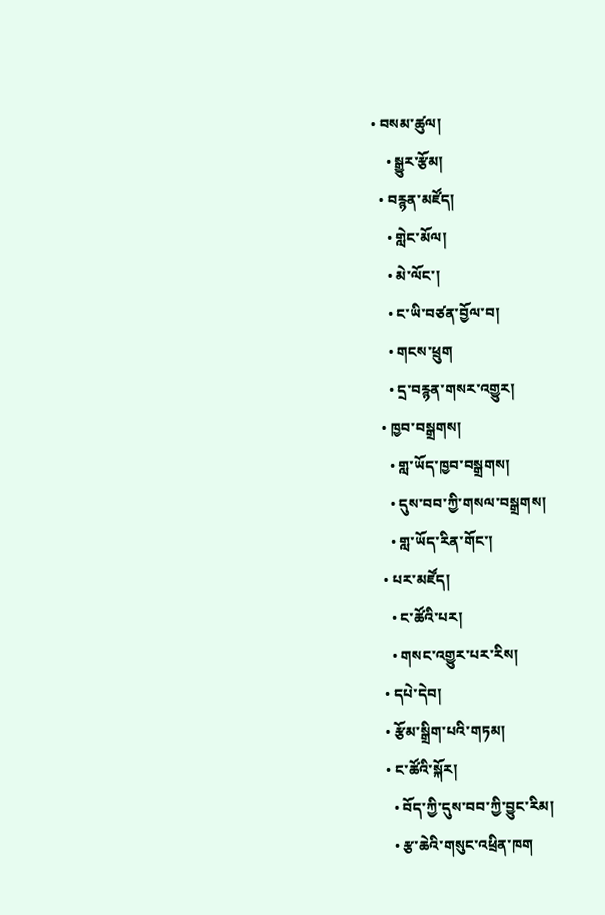• བསམ་ཚུལ།
    • སྒྱུར་རྩོམ།
  • བརྙན་མཛོད།
    • གླེང་མོལ།
    • མེ་ལོང་།
    • ང་ཡི་བཙན་བྱོལ་བ།
    • གངས་ཕྲུག
    • དྲ་བརྙན་གསར་འགྱུར།
  • ཁྱབ་བསྒྲགས།
    • གླ་ཡོད་ཁྱབ་བསྒྲགས།
    • དུས་བབ་ཀྱི་གསལ་བསྒྲགས།
    • གླ་ཡོད་རིན་གོང་།
  • པར་མཛོད།
    • ང་ཚོའི་པར།
    • གསང་འགྱུར་པར་རིས།
  • དཔེ་དེབ།
  • རྩོམ་སྒྲིག་པའི་གཏམ།
  • ང་ཚོའི་སྐོར།
    • བོད་ཀྱི་དུས་བབ་ཀྱི་བྱུང་རིམ།
    • རྩ་ཆེའི་གསུང་འཕྲིན་ཁག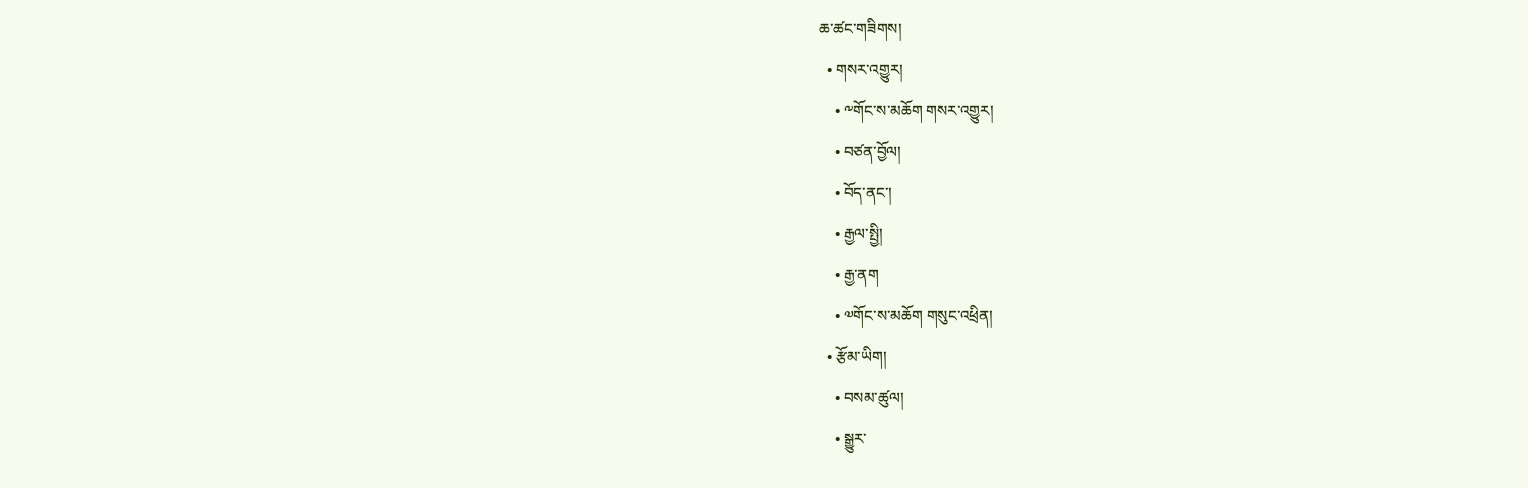ཆ་ཚང་གཟིགས།
  • གསར་འགྱུར།
    • ༸གོང་ས་མཆོག གསར་འགྱུར།
    • བཙན་བྱོལ།
    • བོད་ནང་།
    • རྒྱལ་སྤྱི།
    • རྒྱ་ནག
    • ༧གོང་ས་མཆོག གསུང་འཕྲིན།
  • རྩོམ་ཡིག།
    • བསམ་ཚུལ།
    • སྒྱུར་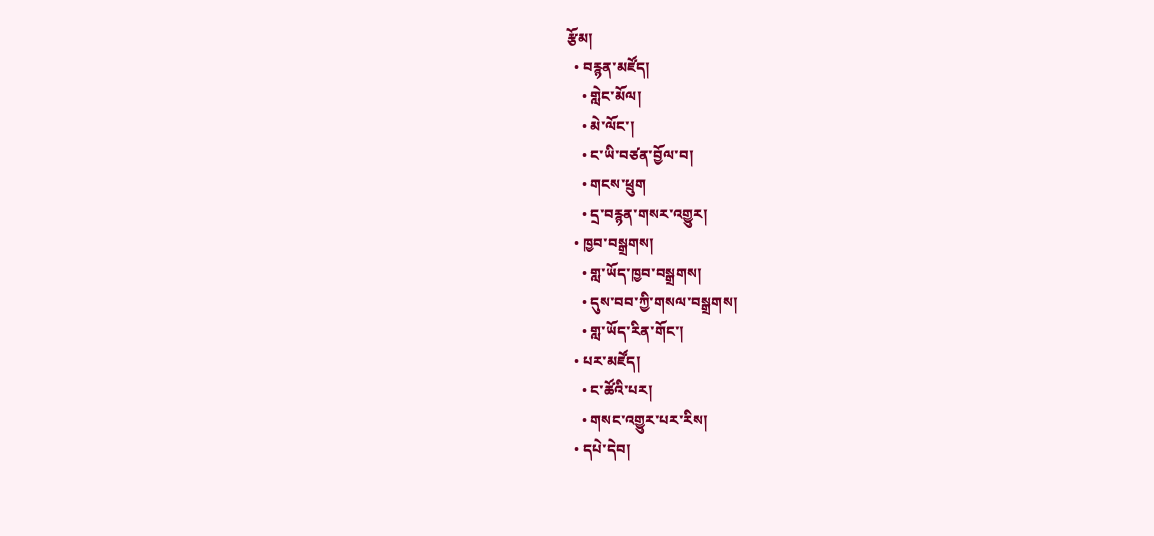རྩོམ།
  • བརྙན་མཛོད།
    • གླེང་མོལ།
    • མེ་ལོང་།
    • ང་ཡི་བཙན་བྱོལ་བ།
    • གངས་ཕྲུག
    • དྲ་བརྙན་གསར་འགྱུར།
  • ཁྱབ་བསྒྲགས།
    • གླ་ཡོད་ཁྱབ་བསྒྲགས།
    • དུས་བབ་ཀྱི་གསལ་བསྒྲགས།
    • གླ་ཡོད་རིན་གོང་།
  • པར་མཛོད།
    • ང་ཚོའི་པར།
    • གསང་འགྱུར་པར་རིས།
  • དཔེ་དེབ།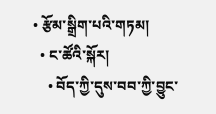• རྩོམ་སྒྲིག་པའི་གཏམ།
  • ང་ཚོའི་སྐོར།
    • བོད་ཀྱི་དུས་བབ་ཀྱི་བྱུང་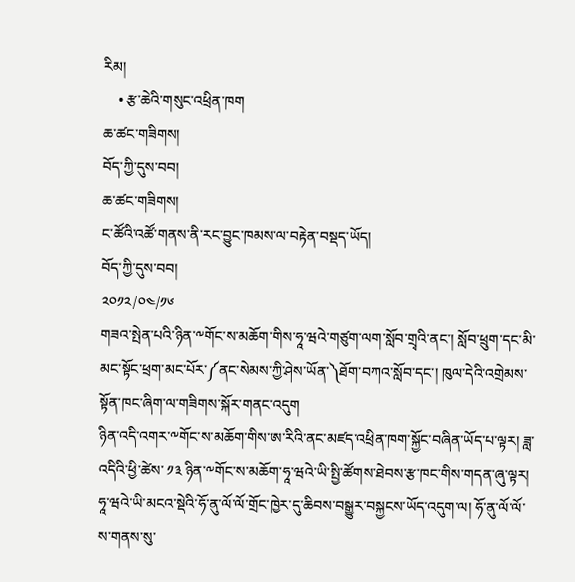རིམ།
    • རྩ་ཆེའི་གསུང་འཕྲིན་ཁག
ཆ་ཚང་གཟིགས།
བོད་ཀྱི་དུས་བབ།
ཆ་ཚང་གཟིགས།
ང་ཚོའི་འཚོ་གནས་ནི་རང་བྱུང་ཁམས་ལ་བརྟེན་བསྡད་ཡོད།
བོད་ཀྱི་དུས་བབ།
༢༠༡༢/༠༤/༡༦
གཟའ་སྤེན་པའི་ཉིན་༸གོང་ས་མཆོག་གིས་ཧཱ་ཝའེ་གཙུག་ལག་སློབ་གྲྭའི་ནང་། སློབ་ཕྲུག་དང་མི་མང་སྟོང་ཕྲག་མང་པོར་༼ནང་སེམས་ཀྱི་ཤེས་ཡོན་༽ཐོག་བཀའ་སློབ་དང་། ཁུལ་དེའི་འགྲེམས་སྟོན་ཁང་ཞིག་ལ་གཟིགས་སྐོར་གནང་འདུག
ཉིན་འདི་འགར་༸གོང་ས་མཆོག་གིས་ཨ་རིའི་ནང་མཛད་འཕྲིན་ཁག་སྐྱོང་བཞིན་ཡོད་པ་ལྟར། ཟླ་འདིའི་ཕྱི་ཚེས་ ༡༣ ཉིན་༸གོང་ས་མཆོག་ཧཱ་ཝའེ་ཡི་སྤྱི་ཚོགས་ཐེབས་རྩ་ཁང་གིས་གདན་ཞུ་ལྟར། ཧཱ་ཝའེ་ཡི་མངའ་སྡེའི་ཧོ་ནུ་ལོ་ལོ་གྲོང་ཁྱེར་དུ་ཆིབས་བསྒྱུར་བསྐྱངས་ཡོད་འདུག་ལ། ཧོ་ནུ་ལོ་ལོ་ས་གནས་སུ་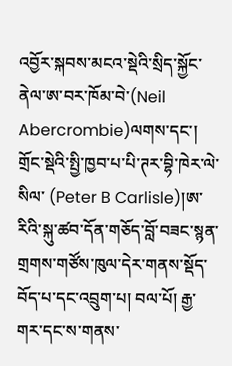འབྱོར་སྐབས་མངའ་སྡེའི་སྲིད་སྐྱོང་ནེལ་ཨ་བར་ཁོམ་བེ་(Neil Abercrombie)ལགས་དང་། གྲོང་སྡེའི་སྤྱི་ཁྱབ་པ་པི་ཊར་བྷི་ཁེར་ལེ་སིལ་ (Peter B Carlisle)།ཨ་རིའི་སྐུ་ཚབ་དོན་གཅོད་བློ་བཟང་སྙན་གྲགས་གཙོས་ཁུལ་དེར་གནས་སྡོད་བོད་པ་དང་འབྲུག་པ། བལ་པོ། རྒྱ་གར་དང་ས་གནས་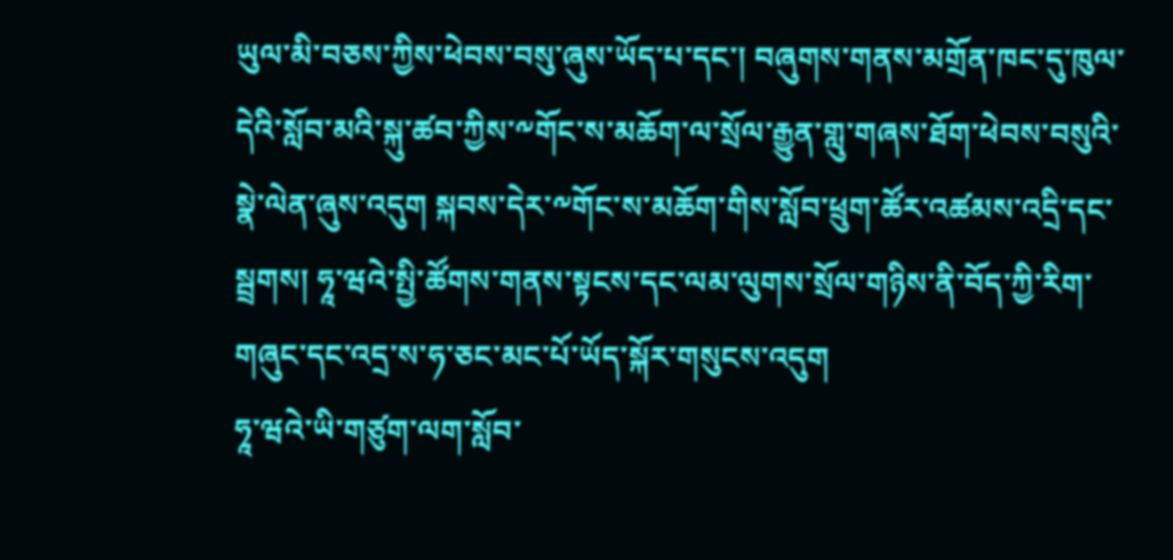ཡུལ་མི་བཅས་ཀྱིས་ཕེབས་བསུ་ཞུས་ཡོད་པ་དང་། བཞུགས་གནས་མགྲོན་ཁང་དུ་ཁུལ་དེའི་སློབ་མའི་སྐུ་ཚབ་ཀྱིས་༸གོང་ས་མཆོག་ལ་སྲོལ་རྒྱུན་གླུ་གཞས་ཐོག་ཕེབས་བསུའི་སྣེ་ལེན་ཞུས་འདུག སྐབས་དེར་༸གོང་ས་མཆོག་གིས་སློབ་ཕྲུག་ཚོར་འཚམས་འདྲི་དང་སྦྲགས། ཧཱ་ཝའེ་སྤྱི་ཚོགས་གནས་སྟངས་དང་ལམ་ལུགས་སྲོལ་གཉིས་ནི་བོད་ཀྱི་རིག་གཞུང་དང་འདྲ་ས་ཧ་ཅང་མང་པོ་ཡོད་སྐོར་གསུངས་འདུག
ཧཱ་ཝའེ་ཡི་གཙུག་ལག་སློབ་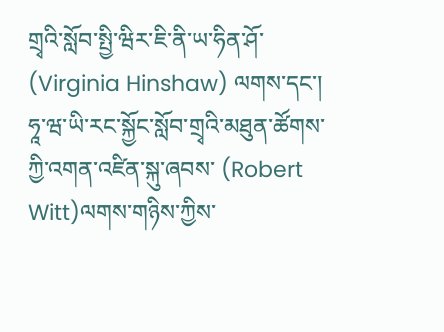གྲྭའི་སློབ་སྤྱི་ཝིར་ཇི་ནི་ཡ་ཧིན་ཤོ་ (Virginia Hinshaw) ལགས་དང་། ཧཱ་ཝ་ཡི་རང་སྐྱོང་སློབ་གྲྭའི་མཐུན་ཚོགས་ཀྱི་འགན་འཛིན་སྐུ་ཞབས་ (Robert Witt)ལགས་གཉིས་ཀྱིས་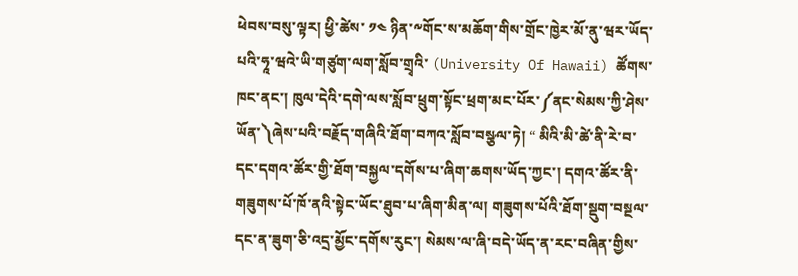ཕེབས་བསུ་ལྟར། ཕྱི་ཚེས་ ༡༤ ཉིན་༸གོང་ས་མཆོག་གིས་གྲོང་ཁྱེར་མོ་ནུ་ཝར་ཡོད་པའི་ཧཱ་ཝའེ་ཡི་གཙུག་ལག་སློབ་གྲྭའི་ (University Of Hawaii) ཚོགས་ཁང་ནང་། ཁུལ་དེའི་དགེ་ལས་སློབ་ཕྲུག་སྟོང་ཕྲག་མང་པོར་༼ནང་སེམས་ཀྱི་ཤེས་ཡོན་༽ཞེས་པའི་བརྗོད་གཞིའི་ཐོག་བཀའ་སློབ་བསྩལ་ཏེ། “ མིའི་མི་ཚེ་ནི་རེ་བ་དང་དགའ་ཚོར་གྱི་ཐོག་བསྐྱལ་དགོས་པ་ཞིག་ཆགས་ཡོད་ཀྱང་། དགའ་ཚོར་ནི་གཟུགས་པོ་ཁོ་ནའི་སྟེང་ཡོང་ཐུབ་པ་ཞིག་མིན་ལ། གཟུགས་པོའི་ཐོག་སྡུག་བསྔལ་དང་ན་ཟུག་ཅི་འདྲ་མྱོང་དགོས་རུང་། སེམས་ལ་ཞི་བདེ་ཡོད་ན་རང་བཞིན་གྱིས་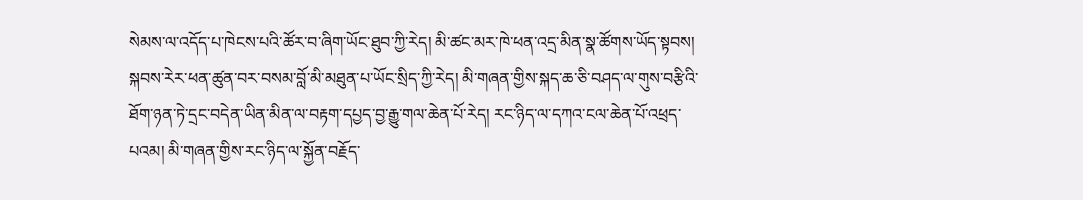སེམས་ལ་འདོད་པ་ཁེངས་པའི་ཚོར་བ་ཞིག་ཡོང་ཐུབ་ཀྱི་རེད། མི་ཚང་མར་ཁེ་ཕན་འདྲ་མིན་སྣ་ཚོགས་ཡོད་སྟབས། སྐབས་རེར་ཕན་ཚུན་བར་བསམ་བློ་མི་མཐུན་པ་ཡོང་སྲིད་ཀྱི་རེད། མི་གཞན་གྱིས་སྐད་ཆ་ཅི་བཤད་ལ་གུས་བརྩིའི་ཐོག་ཉན་ཏེ་དྲང་བདེན་ཡིན་མིན་ལ་བརྟག་དཔྱད་བྱ་རྒྱུ་གལ་ཆེན་པོ་རེད། རང་ཉིད་ལ་དཀའ་ངལ་ཆེན་པོ་འཕྲད་པའམ། མི་གཞན་གྱིས་རང་ཉིད་ལ་སྐྱོན་བརྗོད་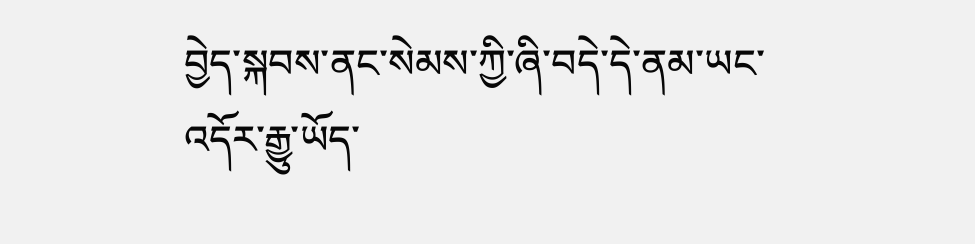བྱེད་སྐབས་ནང་སེམས་ཀྱི་ཞི་བདེ་དེ་ནམ་ཡང་འདོར་རྒྱུ་ཡོད་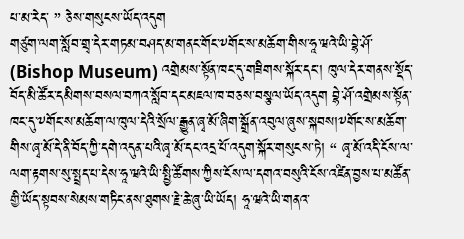པ་མ་རེད་ ” ཅེས་གསུངས་ཡོད་འདུག
གཙུག་ལག་སློབ་གྲྭ་དེར་གཏམ་བཤད་མ་གནང་གོང་༸གོང་ས་མཆོག་གིས་ཧཱ་ཝའེ་ཡི་བྷེ་ཤོ་ (Bishop Museum) འགྲེམས་སྟོན་ཁང་དུ་གཟིགས་སྐོར་དང་། ཁུལ་དེར་གནས་སྡོད་བོད་མི་ཚོར་དམིགས་བསལ་བཀའ་སློབ་དང་མཇལ་ཁ་བཅས་བསྩལ་ཡོད་འདུག བྷེ་ཤོ་འགྲེམས་སྟོན་ཁང་དུ་༸གོང་ས་མཆོག་ལ་ཁུལ་དེའི་སྲོལ་རྒྱུན་ཞྭ་མོ་ཞིག་སྒྲོན་འབུལ་ཞུས་སྐབས།༸གོང་ས་མཆོག་གིས་ཞྭ་མོ་དེ་ནི་བོད་ཀྱི་དགེ་འདུན་པའི་ཞྭ་མོ་དང་འདྲ་པོ་འདུག་སྐོར་གསུངས་ཏེ། “ ཞྭ་མོ་འདི་ངོས་ལ་ལག་རྟགས་སུ་སྤྲད་པ་དེས་ཧཱ་ཝའེ་ཡི་སྤྱི་ཚོགས་ཀྱིས་ངོས་ལ་དགའ་བསུའི་ངོས་འཛིན་བྱས་པ་མཚོན་གྱི་ཡོད་སྟབས་སེམས་གཏིང་ནས་ཐུགས་རྗེ་ཆེ་ཞུ་ཡི་ཡོད། ཧཱ་ཝའེ་ཡི་གནའ་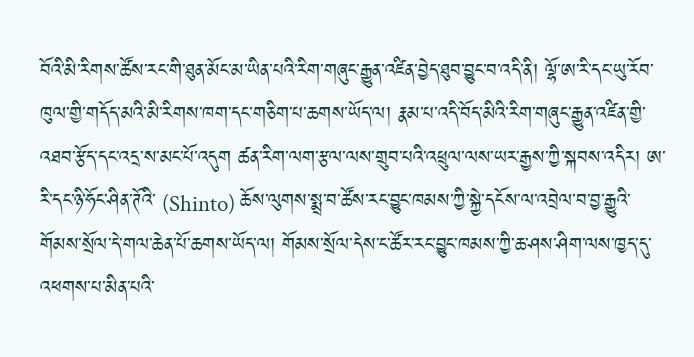བོའི་མི་རིགས་ཚོས་རང་གི་ཐུན་མོང་མ་ཡིན་པའི་རིག་གཞུང་རྒྱུན་འཛིན་བྱེད་ཐུབ་བྱུང་བ་འདི་ནི། ལྷོ་ཨ་རི་དང་ཡུ་རོབ་ཁུལ་གྱི་གདོད་མའི་མི་རིགས་ཁག་དང་གཅིག་པ་ཆགས་ཡོད་ལ། རྣམ་པ་འདི་བོད་མིའི་རིག་གཞུང་རྒྱུན་འཛིན་གྱི་འཐབ་རྩོད་དང་འདྲ་ས་མང་པོ་འདུག ཚན་རིག་ལག་རྩལ་ལས་གྲུབ་པའི་འཕྲུལ་ལས་ཡར་རྒྱས་ཀྱི་སྐབས་འདིར། ཨ་རི་དང་ཉི་ཧོང་ཤིན་ཊོའི་ (Shinto) ཆོས་ལུགས་སྨྲ་བ་ཚོས་རང་བྱུང་ཁམས་ཀྱི་སྐྱེ་དངོས་ལ་འབྲེལ་བ་བྱ་རྒྱུའི་གོམས་སྲོལ་དེ་གལ་ཆེན་པོ་ཆགས་ཡོད་ལ། གོམས་སྲོལ་དེས་ང་ཚོར་རང་བྱུང་ཁམས་ཀྱི་ཆ་ཤས་ཤིག་ལས་ཁྱད་དུ་འཕགས་པ་མིན་པའི་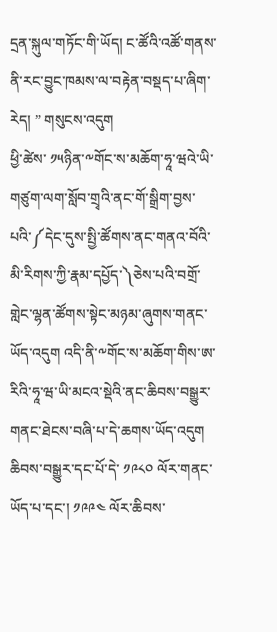དྲན་སྐུལ་གཏོང་གི་ཡོད། ང་ཚོའི་འཚོ་གནས་ནི་རང་བྱུང་ཁམས་ལ་བརྟེན་བསྡད་པ་ཞིག་རེད། ” གསུངས་འདུག
ཕྱི་ཚེས་ ༡༥ཉིན་༸གོང་ས་མཆོག་ཧཱ་ཝའེ་ཡི་གཙུག་ལག་སློབ་གྲྭའི་ནང་གོ་སྒྲིག་བྱས་པའི་༼དེང་དུས་སྤྱི་ཚོགས་ནང་གནའ་བོའི་མི་རིགས་ཀྱི་རྣམ་དཔྱོད་༽ཅེས་པའི་བགྲོ་གླེང་ལྷན་ཚོགས་སྟེང་མཉམ་ཞུགས་གནང་ཡོད་འདུག འདི་ནི་༸གོང་ས་མཆོག་གིས་ཨ་རིའི་ཧཱ་ཝ་ཡི་མངའ་སྡེའི་ནང་ཆིབས་བསྒྱུར་གནང་ཐེངས་བཞི་པ་དེ་ཆགས་ཡོད་འདུག ཆིབས་བསྒྱུར་དང་པོ་དེ་ ༡༩༨༠ ལོར་གནང་ཡོད་པ་དང་། ༡༩༩༤ ལོར་ཆིབས་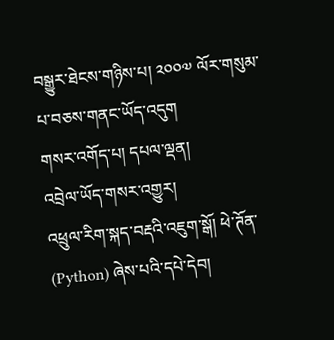བསྒྱུར་ཐེངས་གཉིས་པ། ༢༠༠༧ ལོར་གསུམ་པ་བཅས་གནང་ཡོད་འདུག
གསར་འགོད་པ། དཔལ་ལྡན།
འབྲེལ་ཡོད་གསར་འགྱུར།
འཕྲུལ་རིག་སྐད་བརྡའི་འཇུག་སྒོ། ཕེ་ཊོན་ (Python) ཞེས་པའི་དཔེ་དེབ།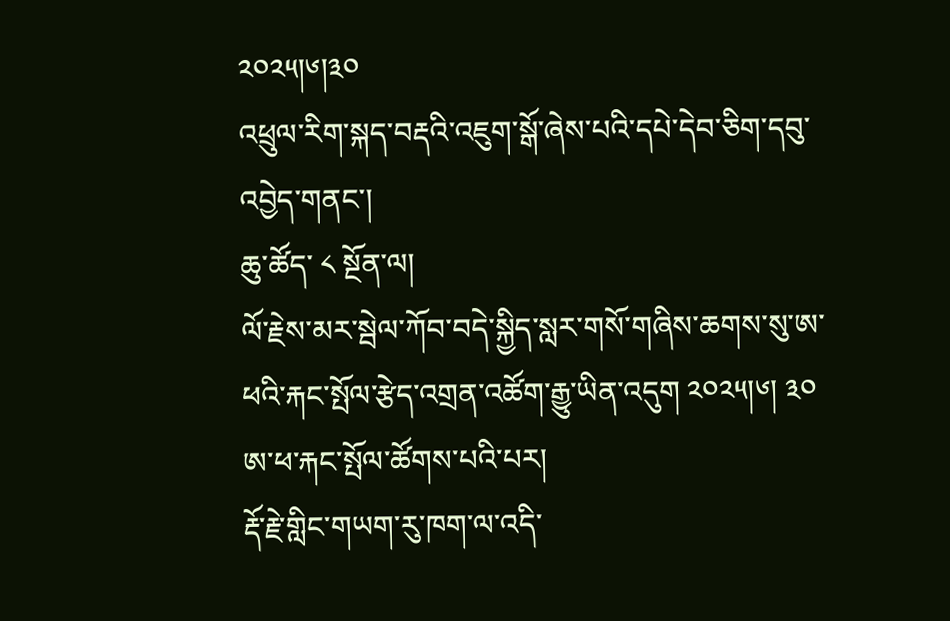༢༠༢༥།༦།༣༠
འཕྲུལ་རིག་སྐད་བརྡའི་འཇུག་སྒོ་ཞེས་པའི་དཔེ་དེབ་ཅིག་དབུ་འབྱེད་གནང་།
ཆུ་ཚོད་ ༨ སྔོན་ལ།
ལོ་རྗེས་མར་སྦེལ་ཀོབ་བདེ་སྐྱིད་སླར་གསོ་གཞིས་ཆགས་སུ་ཨ་ཕའི་རྐང་སྤོལ་རྩེད་འགྲན་འཚོག་རྒྱུ་ཡིན་འདུག ༢༠༢༥།༦། ༣༠ ཨ་ཕ་རྐང་སྤོལ་ཚོགས་པའི་པར།
རྡོ་རྗེ་གླིང་གཡག་རུ་ཁག་ལ་འདི་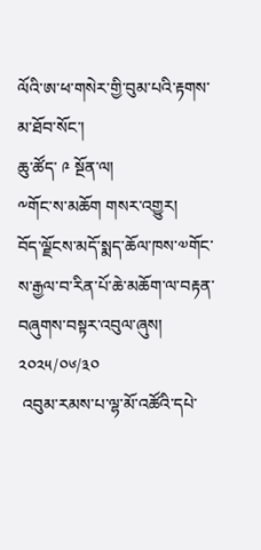ལོའི་ཨ་ཕ་གསེར་གྱི་བུམ་པའི་རྟགས་མ་ཐོབ་སོང་།
ཆུ་ཚོད་ ༩ སྔོན་ལ།
༸གོང་ས་མཆོག གསར་འགྱུར།
བོད་ལྗོངས་མདོ་སྨད་ཆོལ་ཁས་༧གོང་ས་རྒྱལ་བ་རིན་པོ་ཆེ་མཆོག་ལ་བརྟན་བཞུགས་བསྟར་འབུལ་ཞུས།
༢༠༢༥/༠༦/༣༠
 འབུམ་རམས་པ་ལྷ་མོ་འཚོའི་དཔེ་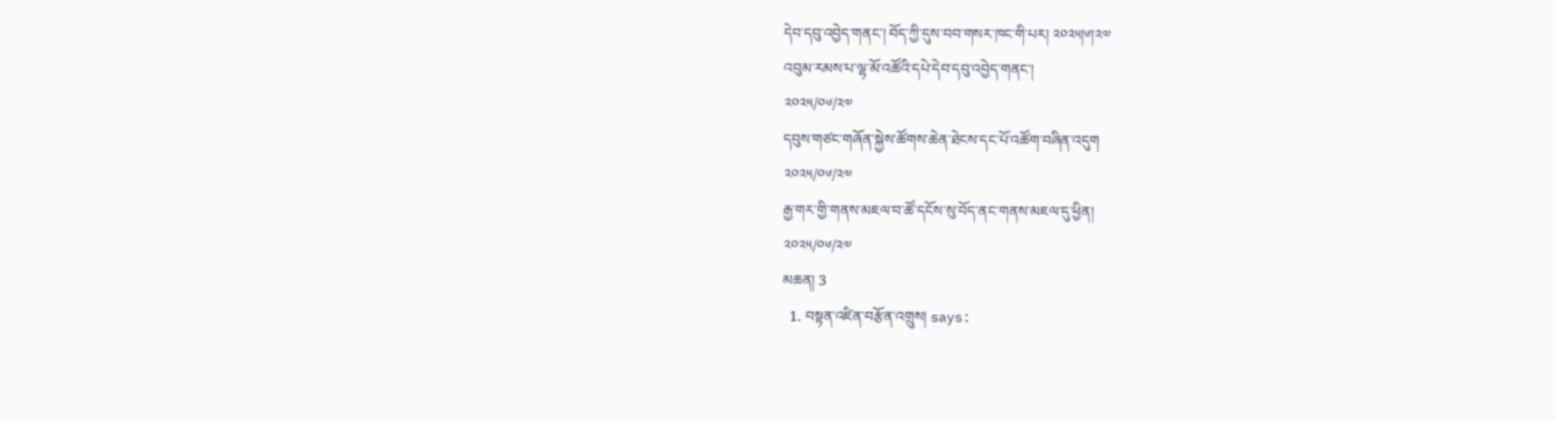དེབ་དབུ་འབྱེད་གནང་། བོད་ཀྱི་དུས་བབ་གསར་ཁང་གི་པར། ༢༠༢༥།༦།༢༧
འབུམ་རམས་པ་ལྷ་མོ་འཚོའི་དཔེ་དེབ་དབུ་འབྱེད་གནང་།
༢༠༢༥/༠༦/༢༧
དབུས་གཙང་གཞོན་སྐྱེས་ཚོགས་ཆེན་ཐེངས་དང་པོ་འཚོག་བཞིན་འདུག
༢༠༢༥/༠༦/༢༧
རྒྱ་གར་གྱི་གནས་མཇལ་བ་ཚོ་དངོས་སུ་བོད་ནང་གནས་མཇལ་དུ་ཕྱིན།
༢༠༢༥/༠༦/༢༧
མཆན། 3
  1. བསྟན་འཛིན་བརྩོན་འགྲུས། says: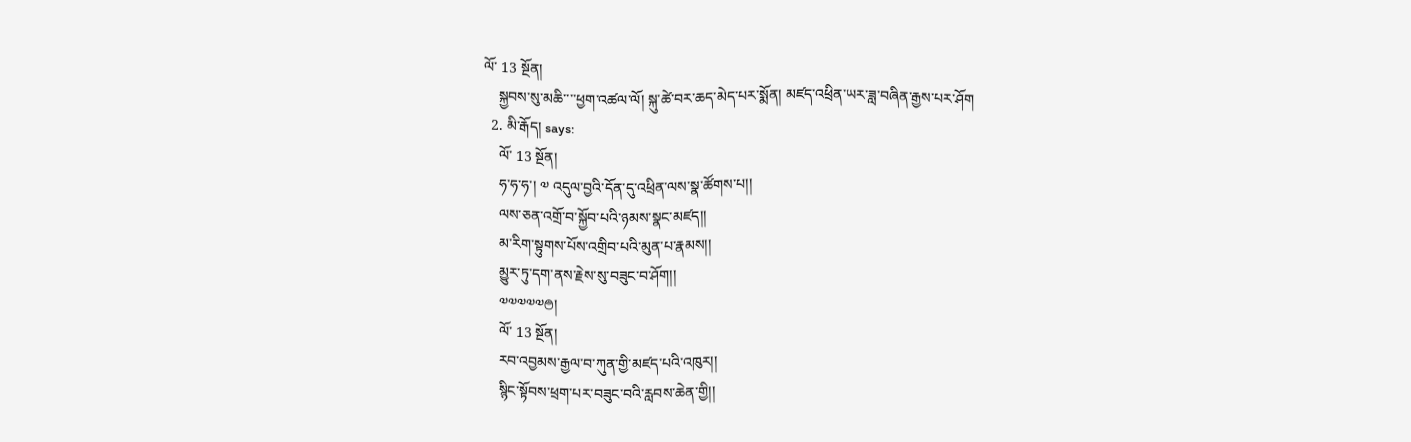ལོ་ 13 སྔོན།
    སྐྱབས་སུ་མཆི་་་་ཕྱག་འཚལ་ལོ། སྐུ་ཚེ་བར་ཆད་མེད་པར་སྨོན། མཛད་འཕྲིན་ཡར་ཟླ་བཞིན་རྒྱས་པར་ཤོག
  2. མི་རྒོད། says:
    ལོ་ 13 སྔོན།
    ཧ་ཧ་ཧ་། ༧ འདུལ་བྱའི་དོན་དུ་འཕྲིན་ལས་སྣ་ཚོགས་པ།།
    ལས་ཅན་འགྲོ་བ་སྐྱོབ་པའི་ཉམས་སྣང་མཛད།།
    མ་རིག་སྟུགས་པོས་འགྲིབ་པའི་མུན་པ་རྣམས།།
    མྱུར་ཏུ་དག་ནས་རྗེས་སུ་བཟུང་བ་ཤོག།།
    ༧༧༧༧༧࿉།
    ལོ་ 13 སྔོན།
    རབ་འབྱམས་རྒྱལ་བ་ཀུན་གྱི་མཛད་པའི་འཁུར།།
    སྙིང་སྟོབས་ཕྲག་པར་བཟུང་བའི་རླབས་ཆེན་གྱི།།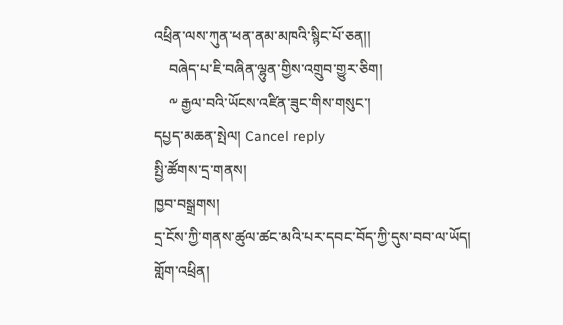འཕྲིན་ལས་ཀུན་ཕན་ནམ་མཁའི་སྙིང་པོ་ཅན།།
    བཞེད་པ་ཇི་བཞིན་ལྷུན་གྱིས་འགྲུབ་གྱུར་ཅིག།
    ༸ རྒྱལ་བའི་ཡོངས་འཛིན་ཟུང་གིས་གསུང་།
དཔྱད་མཆན་སྤེལ། Cancel reply
སྤྱི་ཚོགས་དྲ་གནས།
ཁྱབ་བསྒྲགས།
དྲ་ངོས་ཀྱི་གནས་ཚུལ་ཚང་མའི་པར་དབང་བོད་ཀྱི་དུས་བབ་ལ་ཡོད།
གློག་འཕྲིན།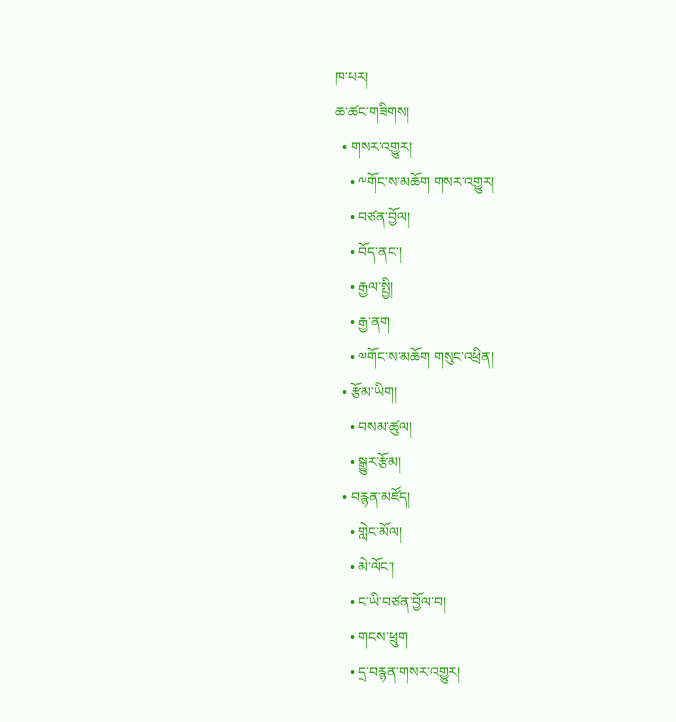ཁ་པར།
ཆ་ཚང་གཟིགས།
  • གསར་འགྱུར།
    • ༸གོང་ས་མཆོག གསར་འགྱུར།
    • བཙན་བྱོལ།
    • བོད་ནང་།
    • རྒྱལ་སྤྱི།
    • རྒྱ་ནག
    • ༧གོང་ས་མཆོག གསུང་འཕྲིན།
  • རྩོམ་ཡིག།
    • བསམ་ཚུལ།
    • སྒྱུར་རྩོམ།
  • བརྙན་མཛོད།
    • གླེང་མོལ།
    • མེ་ལོང་།
    • ང་ཡི་བཙན་བྱོལ་བ།
    • གངས་ཕྲུག
    • དྲ་བརྙན་གསར་འགྱུར།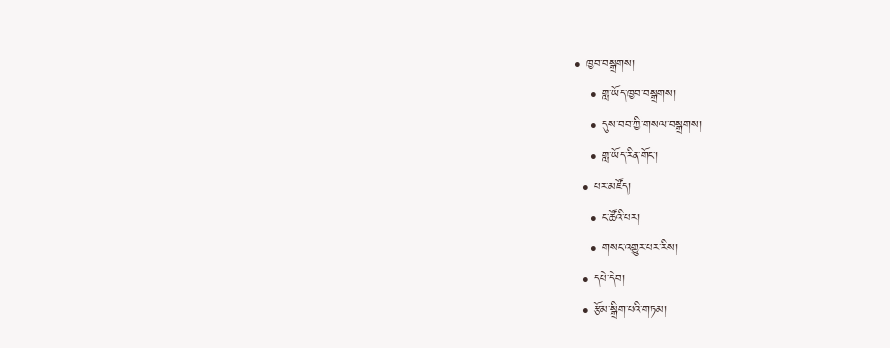• ཁྱབ་བསྒྲགས།
    • གླ་ཡོད་ཁྱབ་བསྒྲགས།
    • དུས་བབ་ཀྱི་གསལ་བསྒྲགས།
    • གླ་ཡོད་རིན་གོང་།
  • པར་མཛོད།
    • ང་ཚོའི་པར།
    • གསང་འགྱུར་པར་རིས།
  • དཔེ་དེབ།
  • རྩོམ་སྒྲིག་པའི་གཏམ།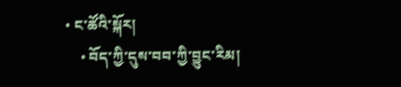• ང་ཚོའི་སྐོར།
    • བོད་ཀྱི་དུས་བབ་ཀྱི་བྱུང་རིམ།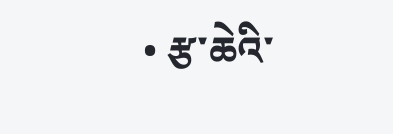• རྩ་ཆེའི་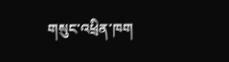གསུང་འཕྲིན་ཁག